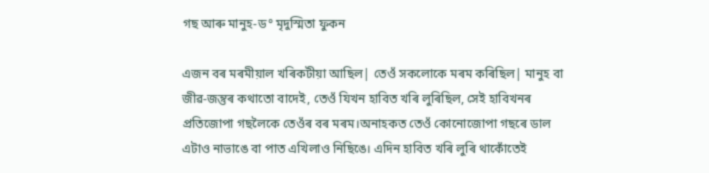গছ আৰু মানুহ-ড° মৃদুস্মিতা ফুকন

এজন বৰ মৰমীয়াল খৰিকটীয়া আছিল| তেওঁ সকলোকে মৰম কৰিছিল| মানুহ বা জীৱ-জন্তুৰ কথাতো বাদেই, তেওঁ যিখন হাবিত খৰি লুৰিছিল, সেই হাবিখনৰ প্ৰতিজোপা গছলৈকে তেওঁৰ বৰ মৰম।অনাহকত তেওঁ কোনোজোপা গছৰে ডাল এটাও নাভাঙে বা পাত এখিলাও নিছিঙে। এদিন হাবিত খৰি লুৰি থাকোঁতেই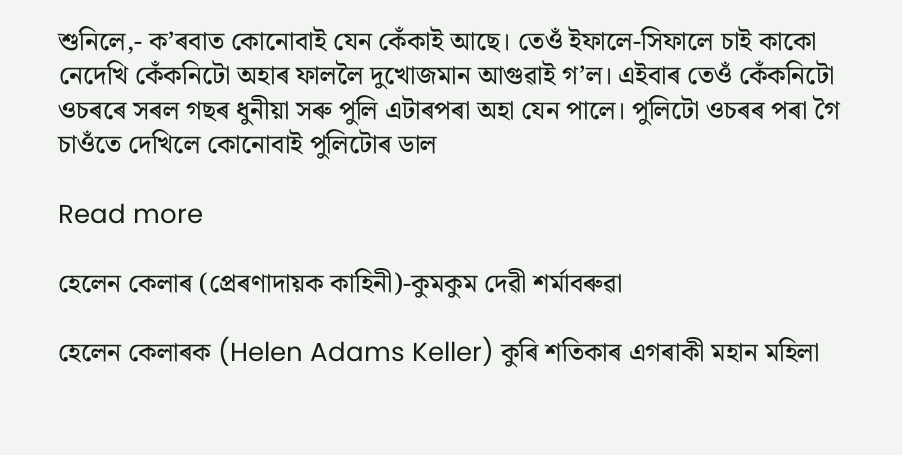শুনিলে,- ক’ৰবাত কোনোবাই যেন কেঁকাই আছে। তেওঁ ইফালে-সিফালে চাই কাকো নেদেখি কেঁকনিটো অহাৰ ফাললৈ দুখোজমান আগুৱাই গ’ল। এইবাৰ তেওঁ কেঁকনিটো ওচৰৰে সৰল গছৰ ধুনীয়া সৰু পুলি এটাৰপৰা অহা যেন পালে। পুলিটো ওচৰৰ পৰা গৈ চাওঁতে দেখিলে কোনোবাই পুলিটোৰ ডাল

Read more

হেলেন কেলাৰ (প্ৰেৰণাদায়ক কাহিনী)-কুমকুম দেৱী শৰ্মাবৰুৱা

হেলেন কেলাৰক (Helen Adams Keller) কুৰি শতিকাৰ এগৰাকী মহান মহিলা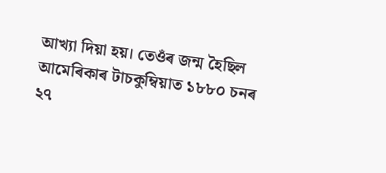আখ্যা দিয়া হয়। তেওঁৰ জন্ম হৈছিল আমেৰিকাৰ টাচকুম্বিয়াত ১৮৮০ চনৰ ২৭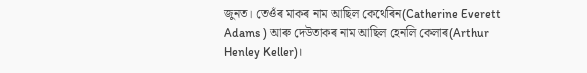জুনত। তেওঁৰ মাকৰ নাম আছিল কেথেৰিন(Catherine Everett Adams ) আৰু দেউতাকৰ নাম আছিল হেনলি কেলাৰ(Arthur Henley Keller)।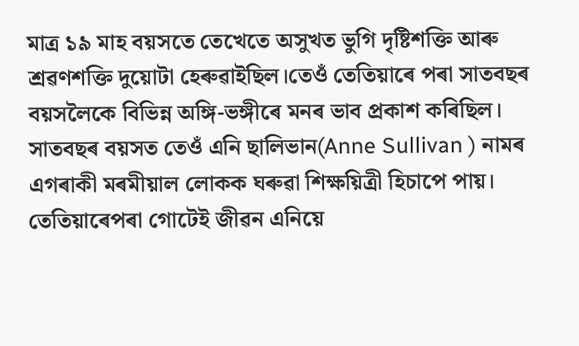মাত্ৰ ১৯ মাহ বয়সতে তেখেতে অসুখত ভুগি দৃষ্টিশক্তি আৰু শ্ৰৱণশক্তি দুয়োটা হেৰুৱাইছিল।তেওঁ তেতিয়াৰে পৰা সাতবছৰ বয়সলৈকে বিভিন্ন অঙ্গি-ভঙ্গীৰে মনৰ ভাব প্ৰকাশ কৰিছিল। সাতবছৰ বয়সত তেওঁ এনি ছালিভান(Anne Sullivan ) নামৰ এগৰাকী মৰমীয়াল লোকক ঘৰুৱা শিক্ষয়িত্ৰী হিচাপে পায়। তেতিয়াৰেপৰা গোটেই জীৱন এনিয়ে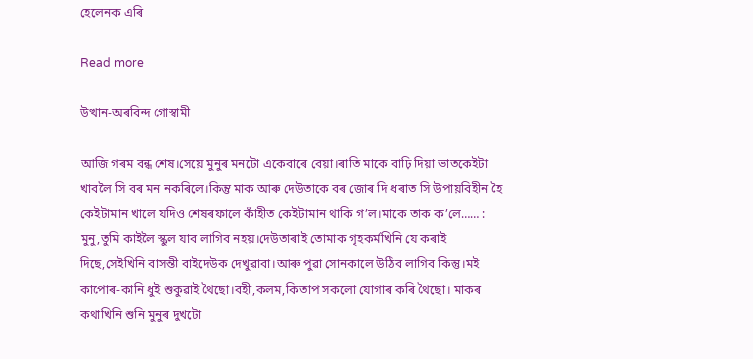হেলেনক এৰি

Read more

উত্থান-অৰবিন্দ গোস্বামী

আজি গৰম বন্ধ শেষ।সেয়ে মুনুৰ মনটো একেবাৰে বেয়া।ৰাতি মাকে বাঢ়ি দিয়া ভাতকেইটা খাবলৈ সি বৰ মন নকৰিলে।কিন্তু মাক আৰু দেউতাকে বৰ জোৰ দি ধৰাত সি উপায়বিহীন হৈ কেইটামান খালে যদিও শেষৰফালে কাঁহীত কেইটামান থাকি গ’ল।মাকে তাক ক’লে…… : মুনু,তুমি কাইলৈ স্কুল যাব লাগিব নহয়।দেউতাৰাই তোমাক গৃহকৰ্মখিনি যে কৰাই দিছে,সেইখিনি বাসন্তী বাইদেউক দেখুৱাবা।আৰু পুৱা সোনকালে উঠিব লাগিব কিন্তু।মই কাপোৰ-কানি ধুই শুকুৱাই থৈছো।বহী,কলম,কিতাপ সকলো যোগাৰ কৰি থৈছো। মাকৰ কথাখিনি শুনি মুনুৰ দুখটো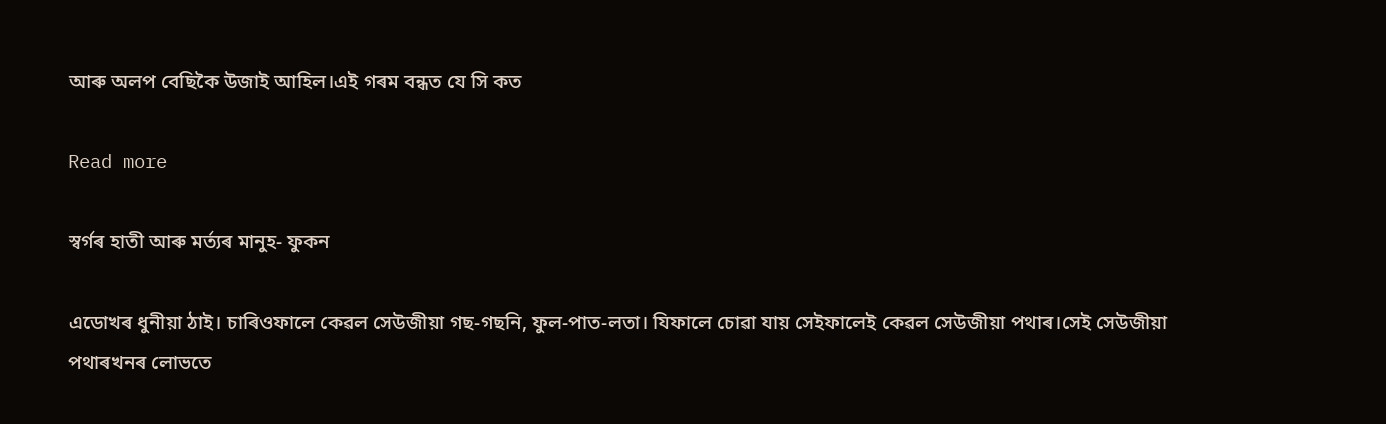আৰু অলপ বেছিকৈ উজাই আহিল।এই গৰম বন্ধত যে সি কত

Read more

স্বৰ্গৰ হাতী আৰু মৰ্ত্যৰ মানুহ- ফুকন

এডোখৰ ধুনীয়া ঠাই। চাৰিওফালে কেৱল সেউজীয়া গছ-গছনি, ফুল-পাত-লতা। যিফালে চোৱা যায় সেইফালেই কেৱল সেউজীয়া পথাৰ।সেই সেউজীয়া পথাৰখনৰ লোভতে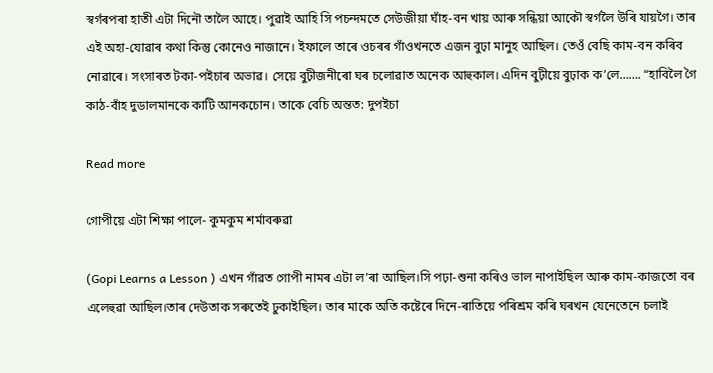স্বৰ্গৰপৰা হাতী এটা দিনৌ তালৈ আহে। পুৱাই আহি সি পচন্দমতে সেউজীয়া ঘাঁহ-বন খায় আৰু সন্ধিয়া আকৌ স্বৰ্গলৈ উৰি যায়গৈ। তাৰ এই অহা-যোৱাৰ কথা কিন্তু কোনেও নাজানে। ইফালে তাৰে ওচৰৰ গাঁওখনতে এজন বুঢ়া মানুহ আছিল। তেওঁ বেছি কাম-বন কৰিব নোৱাৰে। সংসাৰত টকা-পইচাৰ অভাৱ। সেয়ে বুঢ়ীজনীৰো ঘৰ চলোৱাত অনেক আহুকাল। এদিন বুঢ়ীয়ে বুঢ়াক ক’লে……. “হাবিলৈ গৈ কাঠ-বাঁহ দুডালমানকে কাটি আনকচোন। তাকে বেচি অন্তত: দুপইচা

Read more

গোপীয়ে এটা শিক্ষা পালে- কুমকুম শৰ্মাবৰুৱা

(Gopi Learns a Lesson ) এখন গাঁৱত গোপী নামৰ এটা ল’ৰা আছিল।সি পঢ়া-শুনা কৰিও ভাল নাপাইছিল আৰু কাম-কাজতো বৰ এলেহুৱা আছিল।তাৰ দেউতাক সৰুতেই ঢুকাইছিল। তাৰ মাকে অতি কষ্টেৰে দিনে-ৰাতিয়ে পৰিশ্ৰম কৰি ঘৰখন যেনেতেনে চলাই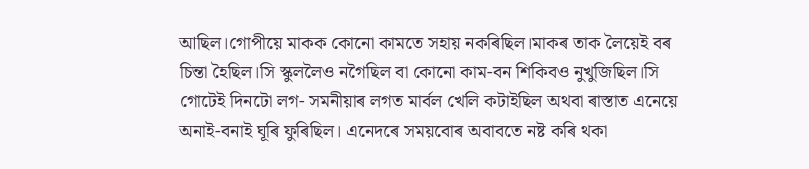আছিল।গোপীয়ে মাকক কোনো কামতে সহায় নকৰিছিল।মাকৰ তাক লৈয়েই বৰ চিন্তা হৈছিল।সি স্কুললৈও নগৈছিল বা কোনো কাম-বন শিকিবও নুখুজিছিল।সি গোটেই দিনটো লগ- সমনীয়াৰ লগত মাৰ্বল খেলি কটাইছিল অথবা ৰাস্তাত এনেয়ে অনাই-বনাই ঘূৰি ফুৰিছিল। এনেদৰে সময়বোৰ অবাবতে নষ্ট কৰি থকা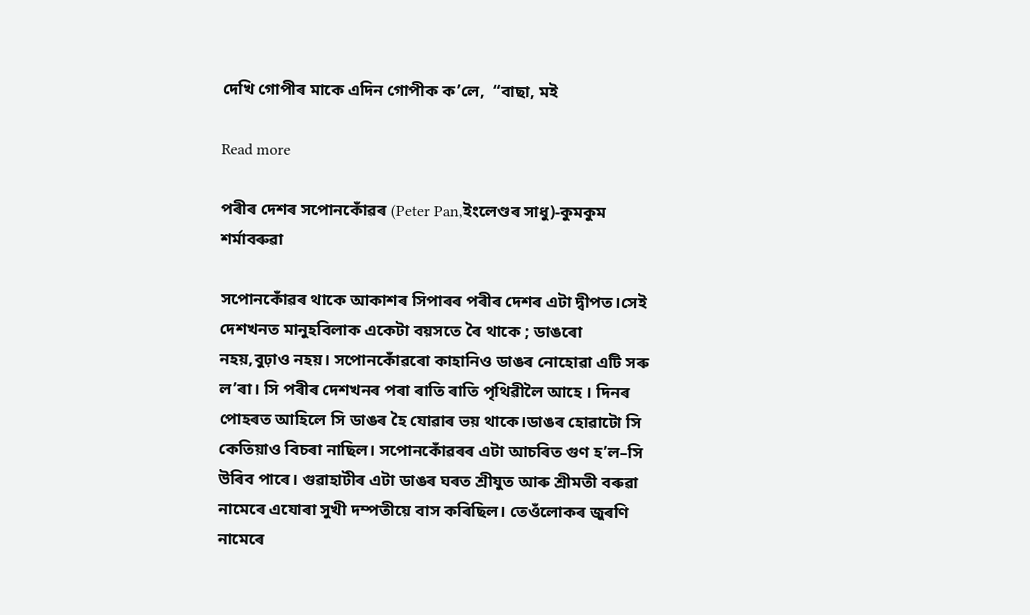দেখি গোপীৰ মাকে এদিন গোপীক ক’লে,  “বাছা, মই

Read more

পৰীৰ দেশৰ সপোনকোঁৱৰ (Peter Pan,ইংলেণ্ডৰ সাধু)-কুমকুম শৰ্মাবৰুৱা

সপোনকোঁৱৰ থাকে আকাশৰ সিপাৰৰ পৰীৰ দেশৰ এটা দ্বীপত।সেই দেশখনত মানুহবিলাক একেটা বয়সতে ৰৈ থাকে ; ডাঙৰো নহয়,বুঢ়াও নহয়। সপোনকোঁৱৰো কাহানিও ডাঙৰ নোহোৱা এটি সৰু ল’ৰা। সি পৰীৰ দেশখনৰ পৰা ৰাতি ৰাতি পৃথিৱীলৈ আহে । দিনৰ পোহৰত আহিলে সি ডাঙৰ হৈ যোৱাৰ ভয় থাকে।ডাঙৰ হোৱাটো সি কেতিয়াও বিচৰা নাছিল। সপোনকোঁৱৰৰ এটা আচৰিত গুণ হ’ল–সি উৰিব পাৰে। গুৱাহাটীৰ এটা ডাঙৰ ঘৰত শ্ৰীযুত আৰু শ্ৰীমতী বৰুৱা নামেৰে এযোৰা সুখী দম্পতীয়ে বাস কৰিছিল। তেওঁলোকৰ জুৰণি নামেৰে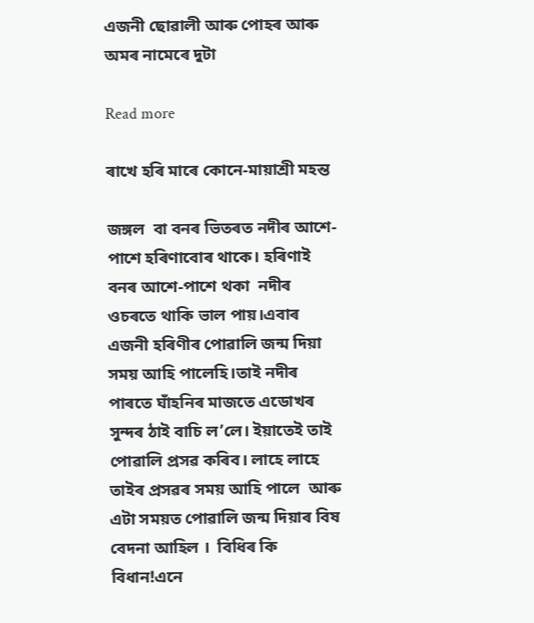এজনী ছোৱালী আৰু পোহৰ আৰু অমৰ নামেৰে দুটা

Read more

ৰাখে হৰি মাৰে কোনে-মায়াশ্ৰী মহন্ত

জঙ্গল  বা বনৰ ভিতৰত নদীৰ আশে-পাশে হৰিণাবোৰ থাকে। হৰিণাই বনৰ আশে-পাশে থকা  নদীৰ ওচৰতে থাকি ভাল পায়।এবাৰ এজনী হৰিণীৰ পোৱালি জন্ম দিয়া সময় আহি পালেহি।তাই নদীৰ পাৰতে ঘাঁহনিৰ মাজতে এডোখৰ সুন্দৰ ঠাই বাচি ল’লে। ইয়াতেই তাই পোৱালি প্ৰসৱ কৰিব। লাহে লাহে তাইৰ প্ৰসৱৰ সময় আহি পালে  আৰু এটা সময়ত পোৱালি জন্ম দিয়াৰ বিষ বেদনা আহিল ।  বিধিৰ কি বিধান!এনে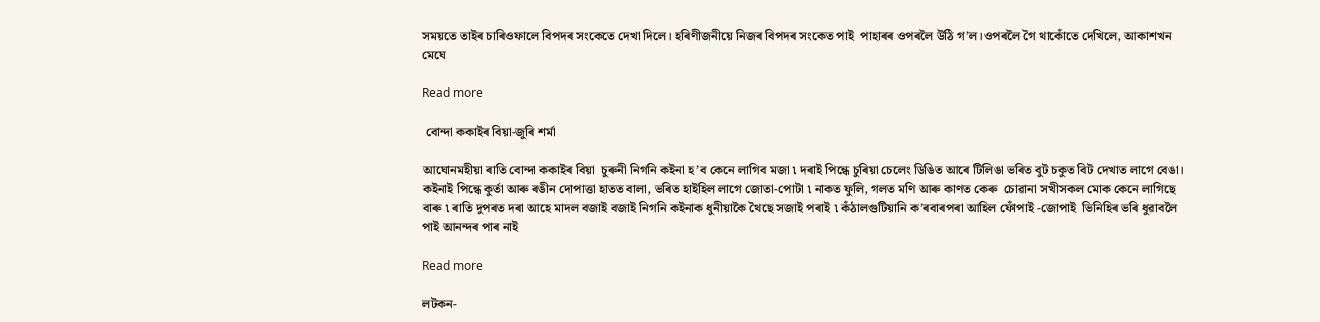সময়তে তাইৰ চাৰিওফালে বিপদৰ সংকেতে দেখা দিলে। হৰিণীজনীয়ে নিজৰ বিপদৰ সংকেত পাই  পাহাৰৰ ওপৰলৈ উঠি গ’ল।ওপৰলৈ গৈ থাকোঁতে দেখিলে, আকাশখন মেঘে

Read more

 বোন্দা ককাইৰ বিয়া-জুৰি শৰ্মা

আঘোনমহীয়া ৰাতি বোন্দা ককাইৰ বিয়া  চুৰুনী নিগনি কইনা হ’ব কেনে লাগিব মজা ৷ দৰাই পিন্ধে চুৰিয়া চেলেং ডিঙিত আৰে টিলিঙা ভৰিত বুট চকুত বিট দেখাত লাগে বেঙা। কইনাই পিন্ধে কুৰ্তা আৰু ৰঙীন দোপাত্তা হাতত বালা, ভৰিত হাইহিল লাগে জোতা-পোটা ৷ নাকত ফুলি, গলত মণি আৰু কাণত কেৰু  চোৱানা সখীসকল মোক কেনে লাগিছে বাৰু ৷ ৰাতি দুপৰত দৰা আহে মাদল বজাই বজাই নিগনি কইনাক ধুনীয়াকৈ থৈছে সজাই পৰাই ৷ কঁঠালগুটিয়ানি ক’ৰবাৰপৰা আহিল ফোঁপাই -জোপাই  ভিনিহিৰ ভৰি ধুৱাবলৈ পাই আনন্দৰ পাৰ নাই

Read more

লটকন-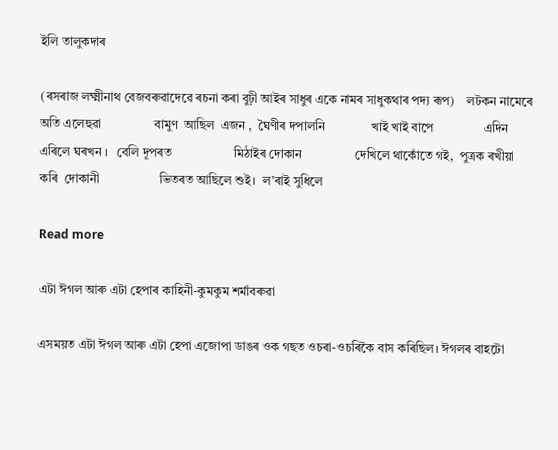ইলি তালুকদাৰ

(ৰসৰাজ লক্ষ্মীনাথ বেজবৰুৱাদেৱে ৰচনা কৰা বুঢ়ী আইৰ সাধুৰ একে নামৰ সাধুকথাৰ পদ্য ৰূপ)    লটকন নামেৰে              অতি এলেহুৱা                 বামুণ  আছিল  এজন ,  ঘৈণীৰ দপালনি               খাই খাই বাপে                এদিন এৰিলে ঘৰখন ।   বেলি দূপৰত                    মিঠাইৰ দোকান                 দেখিলে থাকোঁতে গই,  পুত্ৰক ৰখীয়া                   কৰি  দোকানী                   ভিতৰত আছিলে শুই।  ল’ৰাই সুধিলে

Read more

এটা ঈগল আৰু এটা হেপাৰ কাহিনী-কুমকুম শৰ্মাবৰুৱা

এসময়ত এটা ঈগল আৰু এটা হেপা এজোপা ডাঙৰ ওক গছত ওচৰা-ওচৰিকৈ বাস কৰিছিল। ঈগলৰ বাহটো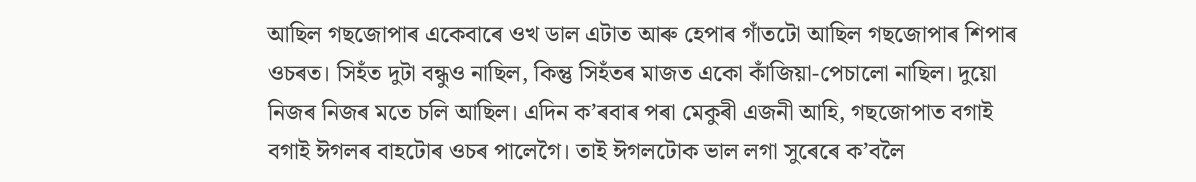আছিল গছজোপাৰ একেবাৰে ওখ ডাল এটাত আৰু হেপাৰ গাঁতটো আছিল গছজোপাৰ শিপাৰ ওচৰত। সিহঁত দুটা বন্ধুও নাছিল, কিন্তু সিহঁতৰ মাজত একো কাঁজিয়া-পেচালো নাছিল। দুয়ো নিজৰ নিজৰ মতে চলি আছিল। এদিন ক’ৰবাৰ পৰা মেকুৰী এজনী আহি, গছজোপাত বগাই বগাই ঈগলৰ বাহটোৰ ওচৰ পালেগৈ। তাই ঈগলটোক ভাল লগা সুৰেৰে ক’বলৈ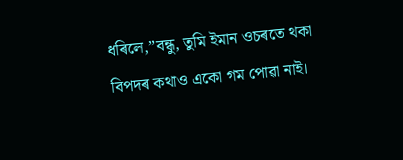ধৰিলে,”বন্ধু, তুমি ইমান ওচৰতে থকা বিপদৰ কথাও একো গম পোৱা নাই।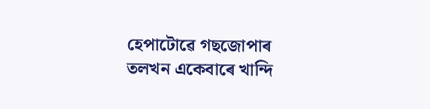হেপাটোৱে গছজোপাৰ তলখন একেবাৰে খান্দি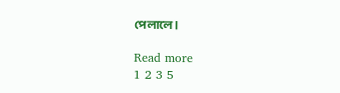পেলালে।

Read more
1 2 3 5